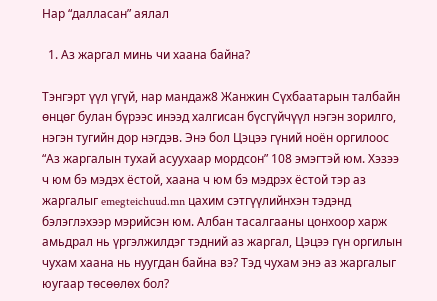Нар “далласан” аялал

  1. Аз жаргал минь чи хаана байна?

Тэнгэрт үүл үгүй, нар мандаж8 Жанжин Сүхбаатарын талбайн өнцөг булан бүрээс инээд халгисан бүсгүйчүүл нэгэн зорилго, нэгэн тугийн дор нэгдэв. Энэ бол Цэцээ гүний ноён оргилоос “Аз жаргалын тухай асуухаар мордсон” 108 эмэгтэй юм. Хэзээ ч юм бэ мэдэх ёстой, хаана ч юм бэ мэдрэх ёстой тэр аз жаргалыг emegteichuud.mn цахим сэтгүүлийнхэн тэдэнд бэлэглэхээр мэрийсэн юм. Албан тасалгааны цонхоор харж амьдрал нь үргэлжилдэг тэдний аз жаргал, Цэцээ гүн оргилын чухам хаана нь нуугдан байна вэ? Тэд чухам энэ аз жаргалыг юугаар төсөөлөх бол?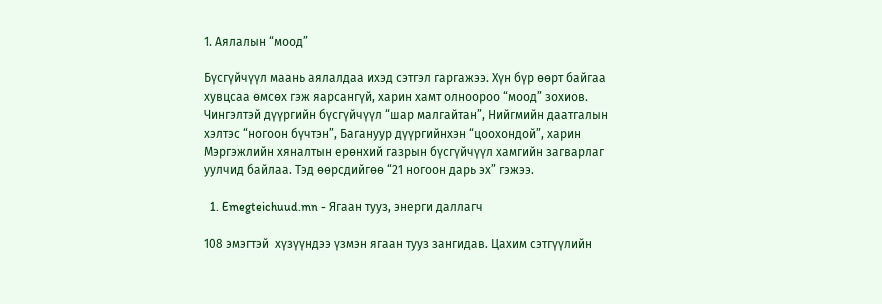1. Аялалын “моод”

Бүсгүйчүүл маань аялалдаа ихэд сэтгэл гаргажээ. Хүн бүр өөрт байгаа хувцсаа өмсөх гэж яарсангүй, харин хамт олноороо “моод” зохиов. Чингэлтэй дүүргийн бүсгүйчүүл “шар малгайтан”, Нийгмийн даатгалын хэлтэс “ногоон бүчтэн”, Багануур дүүргийнхэн “цоохондой”, харин Мэргэжлийн хяналтын ерөнхий газрын бүсгүйчүүл хамгийн загварлаг уулчид байлаа. Тэд өөрсдийгөө “21 ногоон дарь эх” гэжээ.

  1. Emegteichuud.mn - Ягаан тууз, энерги даллагч

108 эмэгтэй  хүзүүндээ үзмэн ягаан тууз зангидав. Цахим сэтгүүлийн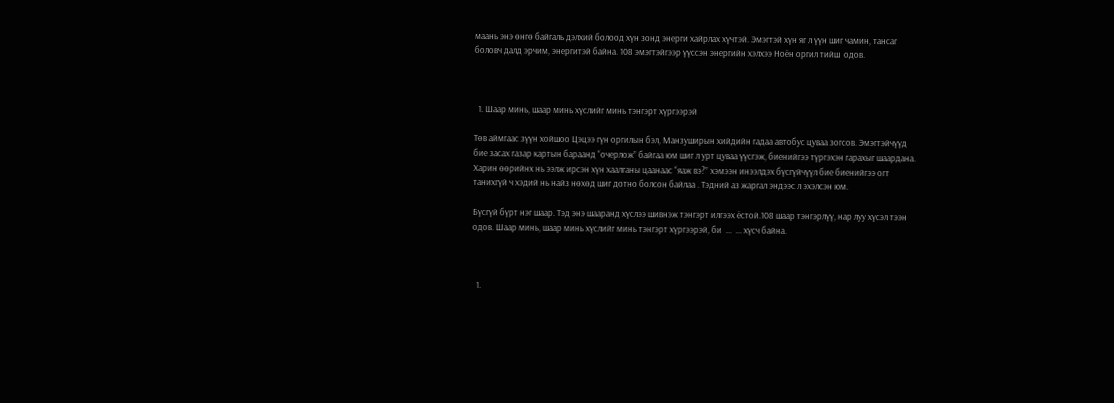маань энэ өнгө байгаль дэлхий болоод хүн зонд энерги хайрлах хүчтэй. Эмэгтэй хүн яг л үүн шиг чамин, тансаг боловч далд эрчим, энергитэй байна. 108 эмэгтэйгээр үүссэн энергийн хэлхээ Ноён оргил тийш  одов.



  1. Шаар минь, шаар минь хүслийг минь тэнгэрт хүргээрэй

Төв аймгаас зүүн хойшоо Цэцээ гүн оргилын бэл, Манзуширын хийдийн гадаа автобус цуваа зогсов. Эмэгтэйчүүд бие засах газар картын бараанд “очерлож” байгаа юм шиг л урт цуваа үүсгэж, биенийгээ түргэхэн гарахыг шаардана. Харин өөрийнх нь ээлж ирсэн хүн хаалганы цаанаас “яаж вэ?” хэмээн инээлдэх бүсгүйчүүл бие биенийгээ огт танихгүй ч хэдий нь найз нөхөд шиг дотно болсон байлаа . Тэдний аз жаргал эндээс л эхэлсэн юм.

Бүсгүй бүрт нэг шаар. Тэд энэ шааранд хүслээ шивнэж тэнгэрт илгээх ёстой.108 шаар тэнгэрлүү, нар луу хүсэл тээн одов. Шаар минь, шаар минь хүслийг минь тэнгэрт хүргээрэй, би  ...  ... хүсч байна.



  1.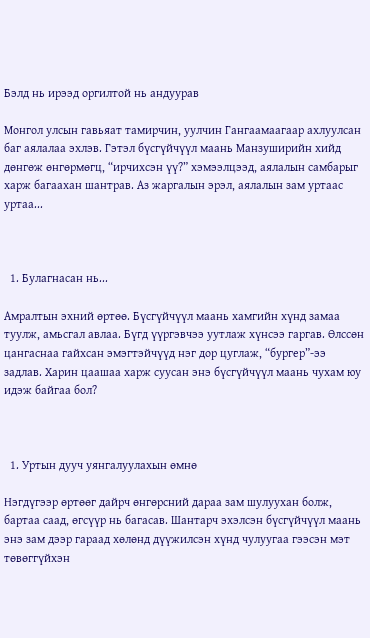Бэлд нь ирээд оргилтой нь андуурав

Монгол улсын гавьяат тамирчин, уулчин Гангаамаагаар ахлуулсан баг аялалаа эхлэв. Гэтэл бүсгүйчүүл маань Манзуширийн хийд дөнгөж өнгөрмөгц, “ирчихсэн үү?” хэмээлцээд, аялалын самбарыг харж багаахан шантрав. Аз жаргалын эрэл, аялалын зам уртаас уртаа...



  1. Булагнасан нь...

Амралтын эхний өртөө. Бүсгүйчүүл маань хамгийн хүнд замаа туулж, амьсгал авлаа. Бүгд үүргэвчээ уутлаж хүнсээ гаргав. Өлссөн цангаснаа гайхсан эмэгтэйчүүд нэг дор цуглаж, “бургер”-ээ задлав. Харин цаашаа харж суусан энэ бүсгүйчүүл маань чухам юу идэж байгаа бол?



  1. Уртын дууч уянгалуулахын өмнө

Нэгдүгээр өртөөг дайрч өнгөрсний дараа зам шулуухан болж, бартаа саад, өгсүүр нь багасав. Шантарч эхэлсэн бүсгүйчүүл маань энэ зам дээр гараад хөлөнд дүүжилсэн хүнд чулуугаа гээсэн мэт төвөггүйхэн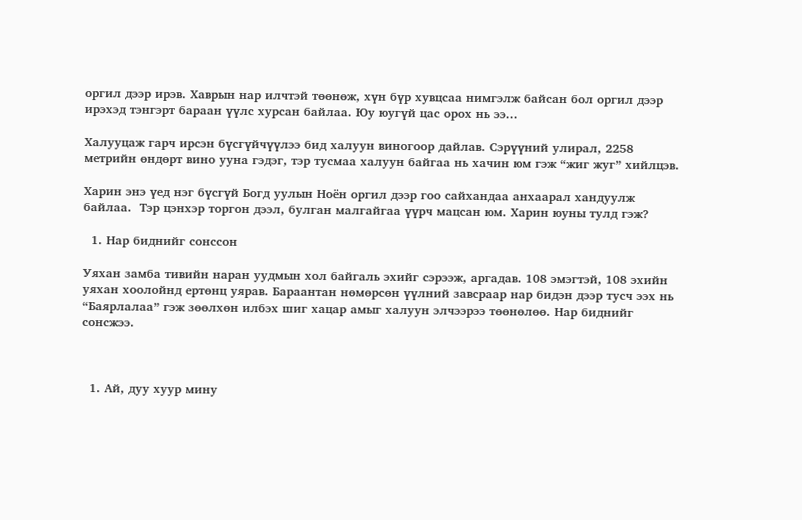оргил дээр ирэв. Хаврын нар илчтэй төөнөж, хүн бүр хувцсаа нимгэлж байсан бол оргил дээр ирэхэд тэнгэрт бараан үүлс хурсан байлаа. Юу юугүй цас орох нь ээ...

Халууцаж гарч ирсэн бүсгүйчүүлээ бид халуун виногоор дайлав. Сэрүүний улирал, 2258 метрийн өндөрт вино ууна гэдэг, тэр тусмаа халуун байгаа нь хачин юм гэж “жиг жуг” хийлцэв.

Харин энэ үед нэг бүсгүй Богд уулын Ноён оргил дээр гоо сайхандаа анхаарал хандуулж байлаа.  Тэр цэнхэр торгон дээл, булган малгайгаа үүрч мацсан юм. Харин юуны тулд гэж?

  1. Нар биднийг сонссон

Уяхан замба тивийн наран уудмын хол байгаль эхийг сэрээж, аргадав. 108 эмэгтэй, 108 эхийн уяхан хоолойнд ертөнц уярав. Бараантан нөмөрсөн үүлний завсраар нар бидэн дээр тусч ээх нь “Баярлалаа” гэж зөөлхөн илбэх шиг хацар амыг халуун элчээрээ төөнөлөө. Нар биднийг сонсжээ.



  1. Ай, дуу хуур мину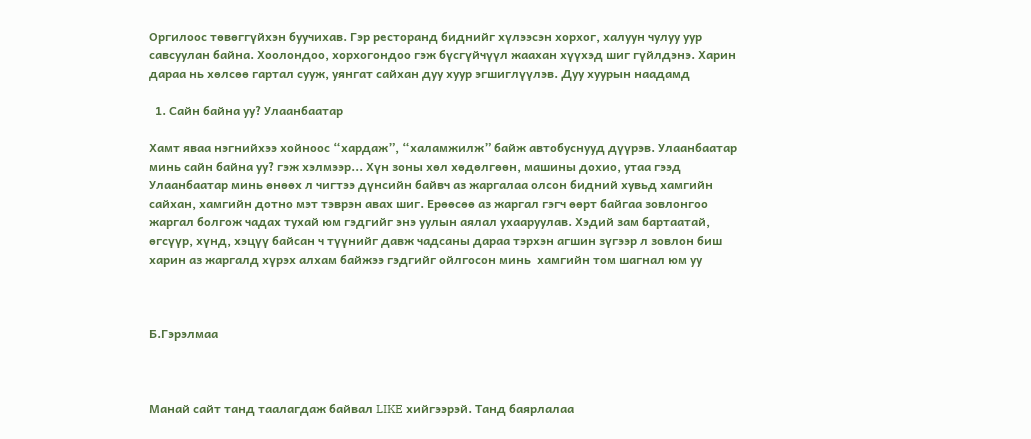Оргилоос төвөггүйхэн буучихав. Гэр ресторанд биднийг хүлээсэн хорхог, халуун чулуу уур савсуулан байна. Хоолондоо, хорхогондоо гэж бүсгүйчүүл жаахан хүүхэд шиг гүйлдэнэ. Харин дараа нь хөлсөө гартал сууж, уянгат сайхан дуу хуур эгшиглүүлэв. Дуу хуурын наадамд

  1. Сайн байна уу? Улаанбаатар

Хамт яваа нэгнийхээ хойноос “хардаж”, “халамжилж” байж автобуснууд дүүрэв. Улаанбаатар минь сайн байна уу? гэж хэлмээр... Хүн зоны хөл хөдөлгөөн, машины дохио, утаа гээд Улаанбаатар минь өнөөх л чигтээ дүнсийн байвч аз жаргалаа олсон бидний хувьд хамгийн сайхан, хамгийн дотно мэт тэврэн авах шиг. Ерөөсөө аз жаргал гэгч өөрт байгаа зовлонгоо жаргал болгож чадах тухай юм гэдгийг энэ уулын аялал ухааруулав. Хэдий зам бартаатай, өгсүүр, хүнд, хэцүү байсан ч түүнийг давж чадсаны дараа тэрхэн агшин зүгээр л зовлон биш харин аз жаргалд хүрэх алхам байжээ гэдгийг ойлгосон минь  хамгийн том шагнал юм уу



Б.Гэрэлмаа



Манай сайт танд таалагдаж байвал LIKE хийгээрэй. Танд баярлалаа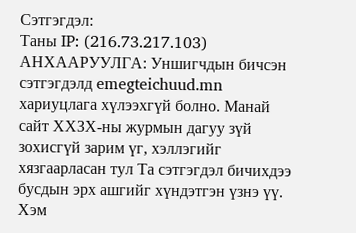Сэтгэгдэл:
Таны IP: (216.73.217.103)
АНХААРУУЛГА: Уншигчдын бичсэн сэтгэгдэлд emegteichuud.mn хариуцлага хүлээхгүй болно. Манай сайт ХХЗХ-ны журмын дагуу зүй зохисгүй зарим үг, хэллэгийг хязгаарласан тул Та сэтгэгдэл бичихдээ бусдын эрх ашгийг хүндэтгэн үзнэ үү. Хэм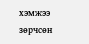хэмжээ зөрчсөн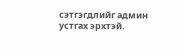сэтгэгдлийг админ устгах эрхтэй.